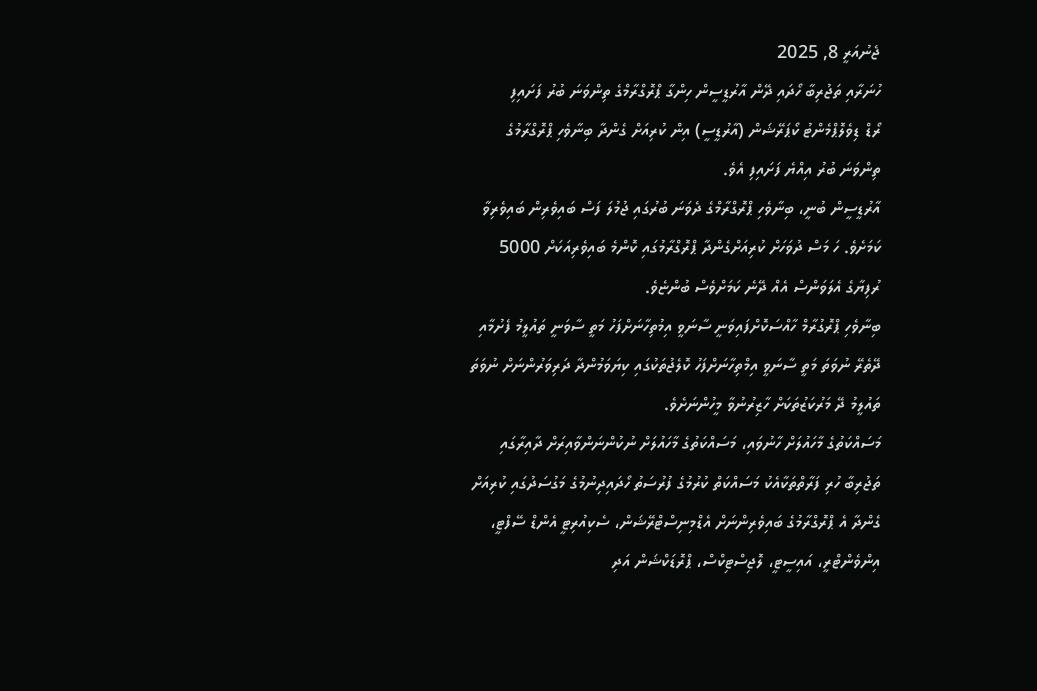ޖެނުއަރީ 8, 2025
ހުނަރާއި ތަޖުރިބާ ހޯދައި ދޭން އާރުޑީސީން ހިންގާ ޕްރޮގްރާމްގެ ތިންވަނަ ބުރު ފަށައިފި
ރޯޑް ޑިވެލޮޕްމެންޓު ކޯޕަރޭޝަން (އާރުޑީސީ) އިން ކުރިއަށް ގެންދާ ބިނާވެހި ޕްރޮގްރާމުގެ ތިންވަނަ ބުރު އިއްޔެ ފަށައިފި އެވެ.
އާރުޑީސީން ބުނީ، ބިނާވެހި ޕްރޮގްރާމްގެ ދެވަނަ ބުރުގައި ޖުމުލަ ފަސް ބައިވެރިން ބައިވެރިވާ ކަމަށެވެ. ހަ މަސް ދުވަހަށް ކުރިއަށްގެންދާ ޕްރޮގްރާމުގައި ކޮންމެ ބައިވެރިއަކަށް 5000 ރުފިޔާގެ އެލަވަންސް އެއް ދޭނެ ކަމަށްވެސް ބުންޏެވެ.
ބިނާވެހި ޕްރޮގުރާމް ހާއްސަކޮށްފައިވަނީ ސާނަވީ އިމުތިހާނަށްފަހު މަތީ ސާވަނީ ތައުލީމު ފެށުމާއި ދޭތެރޭ ނުވަތަ މަތީ ސާނަވީ އިމްތިހާނަށްފަހު ކޮލެޖުތަކުގައި ކިޔަވަމުންދާ ދަރިވަރުންނަށް ނުވަތަ ތައުލީމު ދޭ މަރުކަޒުތަކަށް ހާޒިރުނުވާ މީހުންނަށެވެ.
މަސައްކަތުގެ މާހައުލަށް ހާނުވައި، މަސައްކަތުގެ މާހައުލަށް ނުކުންނަންވާއިރަށް ދާއިރާގައި ތަޖުރިބާ ހުރި ފަރާތްތަކާއެކު މަސައްކަތް ކުރުމުގެ ފުރުސަތު ހޯދައިދިނުމުގެ މަގުސަދުގައި ކުރިއަށް ގެންދާ އެ ޕްރޮގްރާމުގެ ބައިވެރިންނަށް އެޑްމިނިސްޓްރޭޝަން، ސެކިއުރިޓީ އެންޑް ސޭފްޓީ، އިންވެންޓްރީ، އައިސީޓީ، ލޮޖިސްޓިކްސް، ޕްރޮޑަކްޝަން އަދި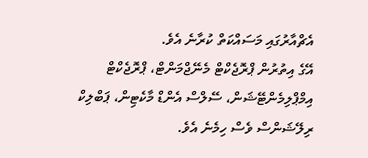އެޗްއާރުގައި މަސައްކަތް ކުރާނެ އެވެ.
އޭގެ އިތުރުން ޕްރޮޖެކްޓް މެނޭޖްމަންޓް، ޕްރޮޖެކްޓް އިމްޕްލިމެންޓޭޝަން، ސޭލްސް އެންޑް މާކެޓިން، ޕަބްލިކް ރިލޭޝަންސް ވެސް ހިމެނެ އެވެ.